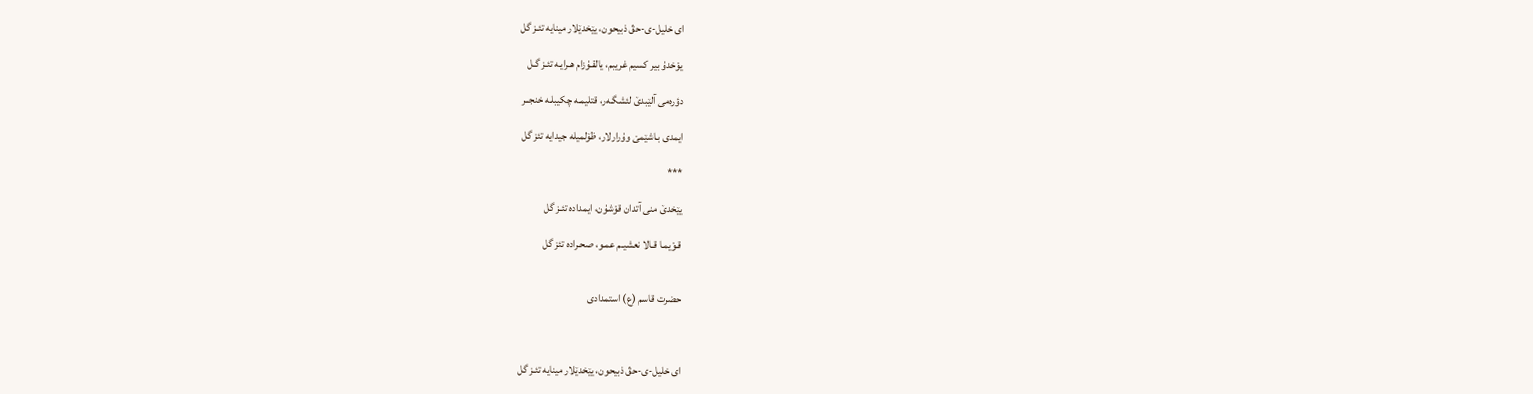ای خلیل-ی-حقّ ذبیحون، یێخدێلار مینایه تئـز گل

یوْخدۇ بیر کسیم غریبم، یالقـۇزام هـرایـه تئـز گـل

دؤره‌می آلێبدێ لئشگـه‌ر، قتلیمـه چکیبلـه خنجــر

ایمدی بـاشێمێ وۇرارلار، ظۆلمیله جیدایه تئز گل

***

یێخدێ منی آتدان قوْشۇن، ایمداده تئـز گل

قـوْیمـا قـالا نعشیـم عمـو، صحـراده تئز گل


حضرت قاسم (ع) استمدادی



ای خلیل-ی-حقّ ذبیحون، یێخدێلار مینایه تئـز گل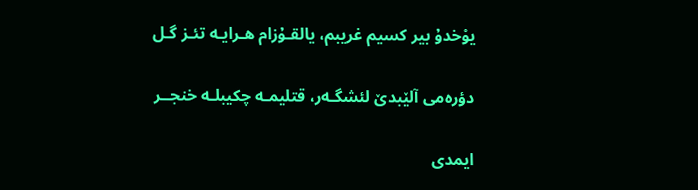یوْخدۇ بیر کسیم غریبم، یالقـۇزام هـرایـه تئـز گـل

دؤره‌می آلێبدێ لئشگـه‌ر، قتلیمـه چکیبلـه خنجــر

ایمدی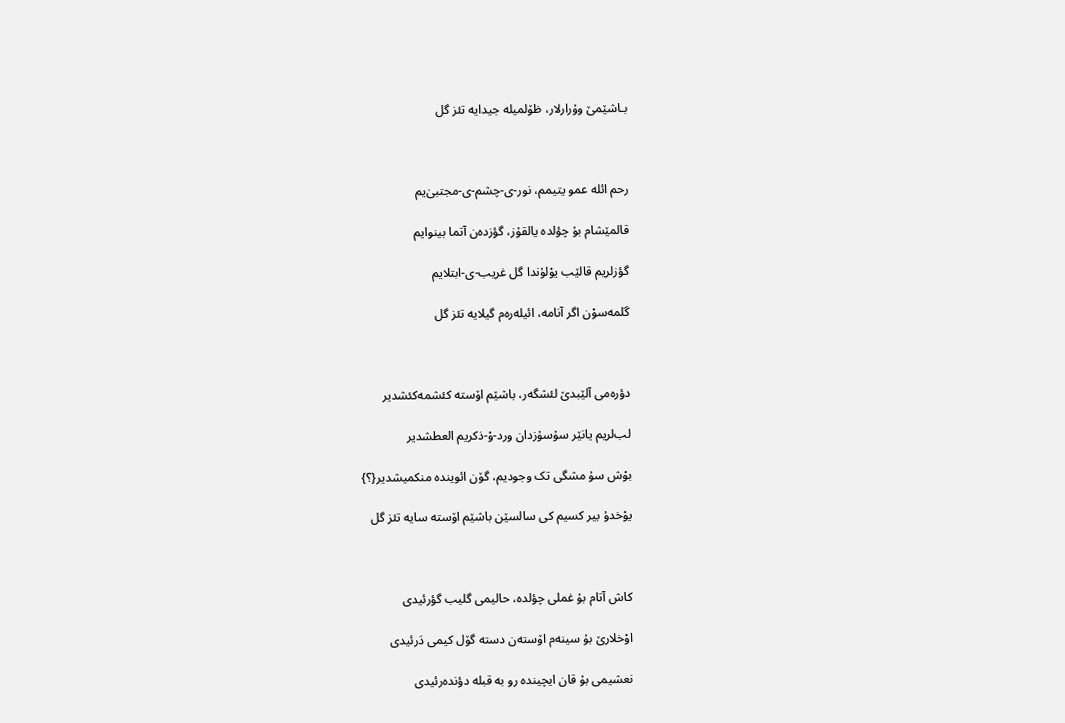بـاشێمێ وۇرارلار، ظۆلمیله جیدایه تئز گل



رحم ائله عمو یتیمم، نور-ی-چشم-ی-مجتبیٰ‌یم

قالمێشام بۇ چؤلده یالقۇز، گؤزده‌ن آتما بینوایم

گؤزلریم قالێب یوْلۇندا گل غریب-ی-ابتلایم

گلمه‌سوْن اگر آنامه، ائیله‌ره‌م گیلایه تئز گل



دؤره‌می آلێبدێ لئشگه‌ر، باشێم اۆسته کئشمه‌کئشدیر

لب‌لریم یانێر سۇسۇزدان ورد-وْ-ذکریم العطشدیر

بوْش سۇ مشگی تک وجودیم، گۆن ائوینده منکمیشدیر{؟}

یوْخدۇ بیر کسیم کی سالسێن باشێم اۆسته سایه تئز گل



کاش آتام بۇ غملی چؤلده، حالیمی گلیب گؤرئیدی

اوْخلارێ بۇ سینه‌م اۆسته‌ن دسته گۆل کیمی دَرئیدی

نعشیمی بۇ قان ایچینده رو به قبله دؤنده‌رئیدی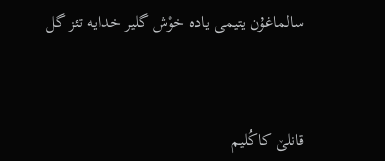سالماغۇن یتیمی یاده خوْش گلیر خدایه تئز گل



قانلێ کاکُلیم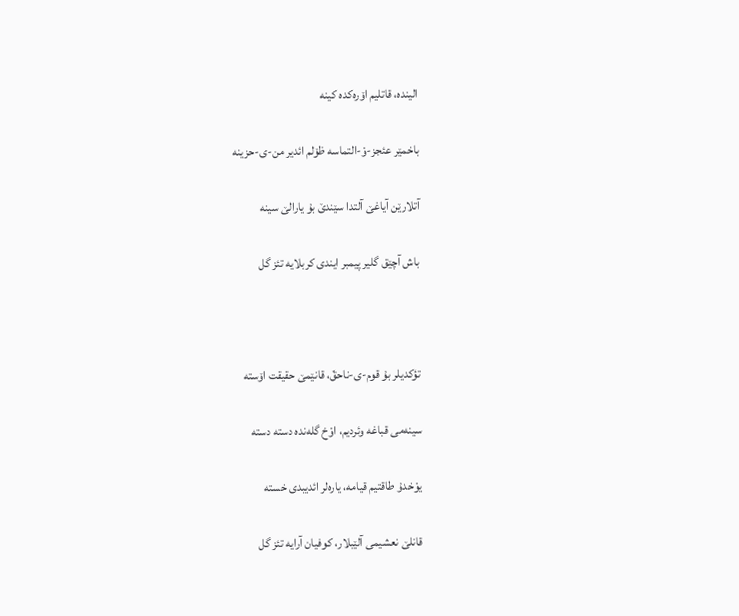الینده، قاتلیم اۆره‌کده کینه

باخمێر عئجز-وْ-التماسه ظۆلم ائدیر من-ی-حزینه

آتلارێن آیاغێ آلتدا سێندێ بۇ یارالێ سینه

باش آچێق گلیر پیمبر ایندی کربلایه تئز گل



تؤکدیلر بۇ قوم-ی-ناحقّ، قانێمێ حقیقت اۆسته

سینه‌می قباغه وئردیم، اوْخ گله‌نده دسته دسته

یوْخدۇ طاقتیم قیامه، یاره‌لر ائدیبدی خسته

قانلێ نعشیمی آلێبلار، کوفیان آرایه تئز گل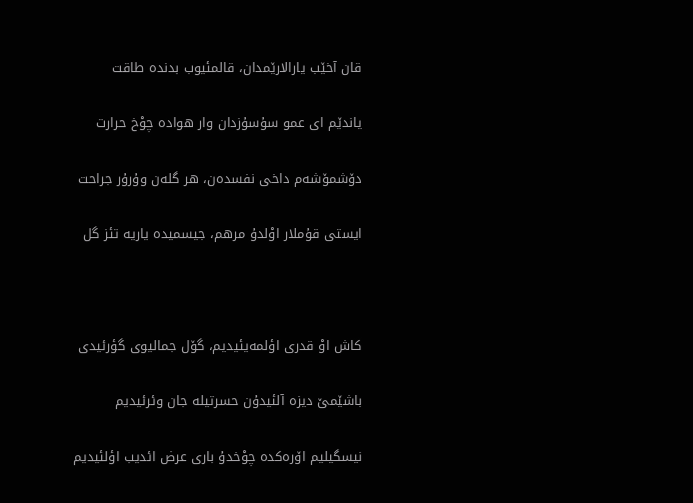قان آخێب یارالارێمدان، قالمئیوب بدنده طاقت

یاندێم ای عمو سۇسۇزدان وار هواده چوْخ حرارت

دۆشمۆشه‌م داخی نفسده‌ن، هر گله‌ن وۇرۇر جراحت

ایستی قۇملار اوْلدۇ مرهم، جیسمیده یاریه تئز گل



کاش اوْ قدری اؤلمه‌یئیدیم، گۆل جمالیوی گؤرئیدی

باشێمێ دیزه آلئیدۇن حسرتیله جان وئرئیدیم

نیسگیلیم اۆره‌کده چوْخدۇ باری عرض ائدیب اؤلئیدیم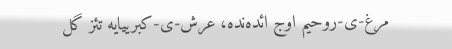مرغ-ی-روحیم اوج ائده‌نده، عرش-ی-کبرییایه تئز گل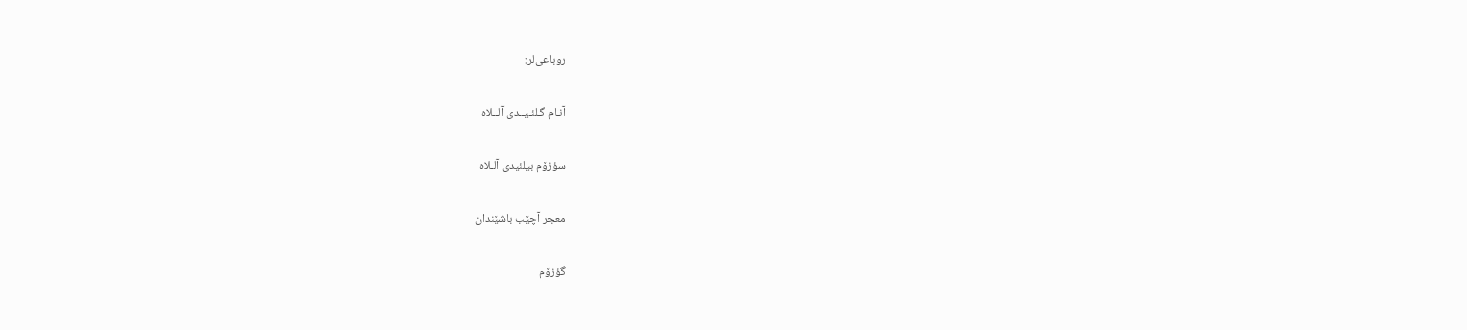روباعی‌لر:

آنـام گـلئـیــدی آلــلاه

سؤزۆم بیلئیدی آلـلاه

معجر آچێب باشێندان

گؤزۆم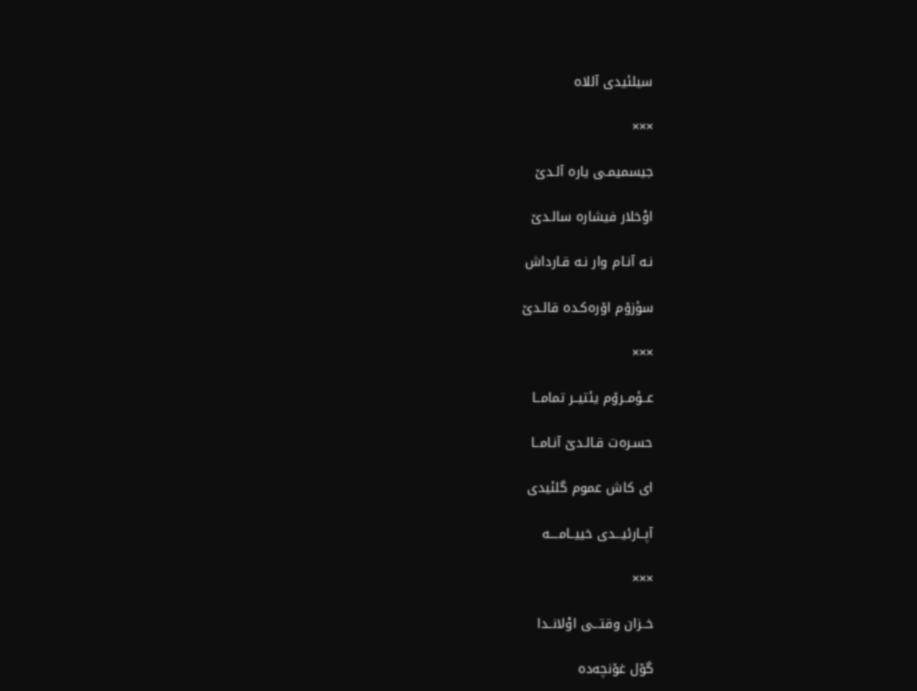سیلئیدی آللاه

×××

جیسمیمـی یاره آلـدێ

اوْخلار فیشاره سالـدێ

نـه آنـام وار نـه قـارداش

سؤزۆم اۆره‌کـده قالـدێ

×××

عــؤمــرۆم یئتیــر تمامــا

حسـره‌ت قـالـدێ آنـامــا

ای کاش عموم گلئیدی

آپــارئیـــدی خییــامــــه

×××

خــزان وقتـــی اوْلانــدا

گۆل غۆنچه‌ده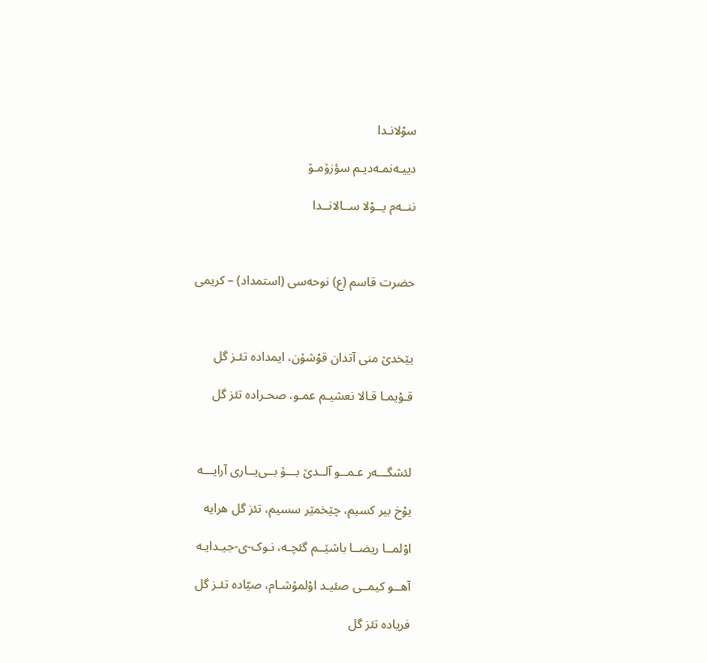سوْلانـدا

دییـه‌نمـه‌دیـم سؤزۆمـۆ

ننــه‌م یــوْلا ســالانــدا



حضرت قاسم (ع) نوحه‌سی (استمداد) – کریمی



یێخدێ منی آتدان قوْشۇن، ایمداده تئـز گل

قـوْیمـا قـالا نعشیـم عمـو، صحـراده تئز گل



لئشگـــه‌ر عـمــو آلــدێ بـــۇ بــی‌یــاری آرایـــه

یوْخ بیر کسیم، چێخمێر سسیم، تئز گل هرایه

اوْلمــا ریضــا باشێــم گئچـه، نـوک-ی-جیـدایـه

آهــو کیمــی صئیـد اوْلمۇشـام، صیّاده تئـز گل

فریاده تئز گل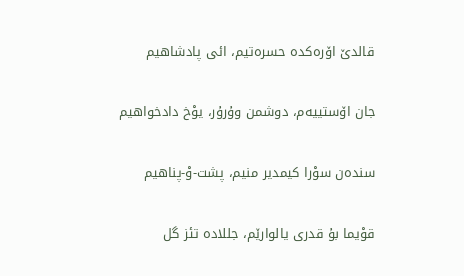قالدێ اۆره‌کده حسره‌تیم، ائی پادشاهیم

جان اۆستییه‌م، دوشمن وۇرۇر، یوْخ دادخواهیم

سنده‌ن سوْرا کیمدیر منیم، پشت-وْ-پناهیم

قوْیما بۇ قدری یالوارێم، جللاده تئز گل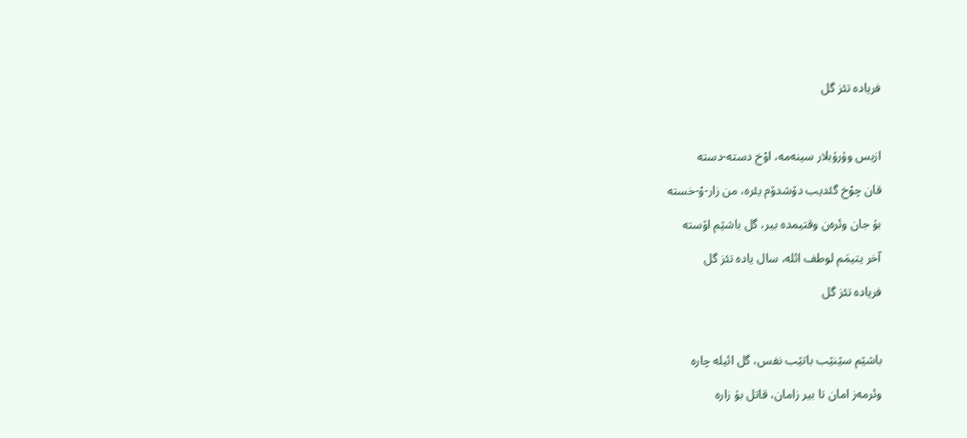فریاده تئز گل



ازبس وۇرۇبلار سینه‌مه، اوْخ دسته-دسته

قان چوْخ گئدیب دۆشدۆم یئره، من زار-وْ-خسته

بۇ جان وئره‌ن وقتیمده بیر، گل باشێم اۆسته

آخر یتیمَم‌ لوطف ائله، سال یاده تئز گل

فریاده تئز گل



باشێم سێنێب باتێب نفس، گل ائیله چاره

وئرمه‌ز امان تا بیر زامان، قاتل بۇ زاره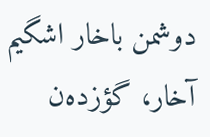دوشمن باخار اشگیم آخار، گؤزده‌ن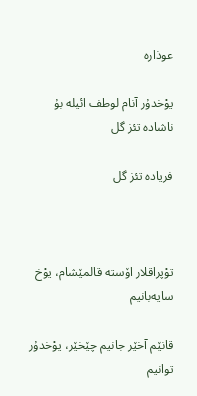عوذاره

یوْخدۇر آنام لوطف ائیله بۇ ناشاده تئز گل

فریاده تئز گل



توْپراقلار اۆسته قالمێشام، یوْخ سایه‌بانیم

قانێم آخێر جانیم چێخێر، یوْخدۇر توانیم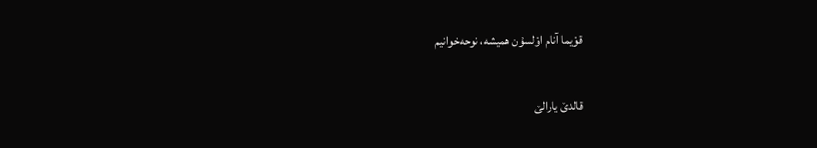قوْیما آنام اوْلسۇن همیشه، نوحه‌خوانیم

قالدێ یارالێ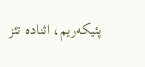پئیکه‌ریم، اثناده تئز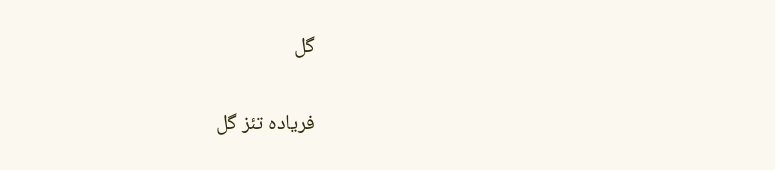گل

فریاده تئز گل